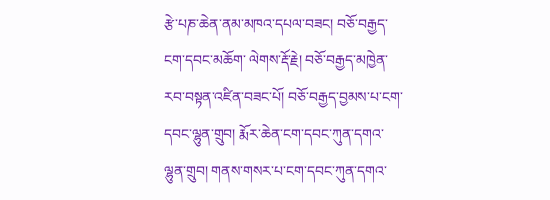རྩེ་པཎ་ཆེན་ནམ་མཁའ་དཔལ་བཟང། བཅོ་བརྒྱད་ངག་དབང་མཆོག་ ལེགས་རྡོ་རྗེ། བཅོ་བརྒྱད་མཁྱེན་རབ་བསྟན་འཛིན་བཟང་པོ། བཅོ་བརྒྱད་བྱམས་པ་ངག་དབང་ལྷུན་གྲུབ། རྨོར་ཆེན་ངག་དབང་ཀུན་དགའ་ལྷུན་གྲུབ། གནས་གསར་པ་ངག་དབང་ཀུན་དགའ་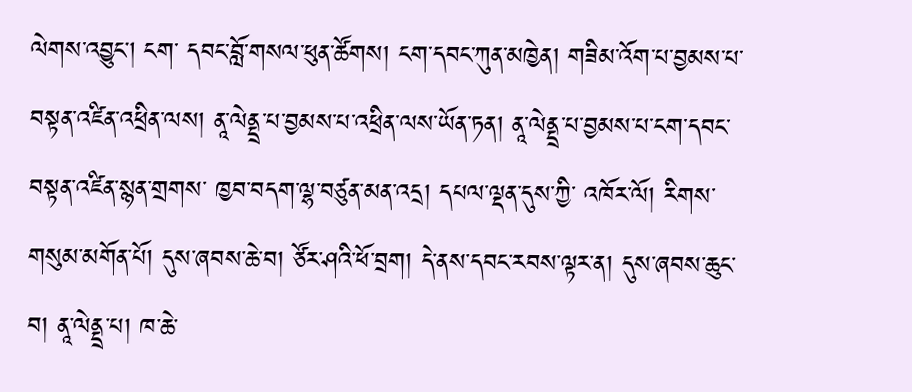ལེགས་འབྱུང། ངག་ དབང་བློ་གསལ་ཕུན་ཚོགས། ངག་དབང་ཀུན་མཁྱེན། གཟིམ་འོག་པ་བྱམས་པ་བསྟན་འཛིན་འཕྲིན་ལས། ནཱ་ལེནྡྲ་པ་བྱམས་པ་འཕྲིན་ལས་ཡོན་ཏན། ནཱ་ལེནྡྲ་པ་བྱམས་པ་ངག་དབང་བསྟན་འཛིན་སྙན་གྲགས་ ཁྱབ་བདག་ལྷ་བཙུན་མན་འདྲ། དཔལ་ལྡན་དུས་ཀྱི་ འཁོར་ལོ། རིགས་གསུམ་མགོན་པོ། དུས་ཞབས་ཆེ་བ། ཙོར་ཤའི་ཕོ་བྲག། དེ་ནས་དབང་རབས་ལྟར་ན། དུས་ཞབས་ཆུང་བ། ནཱ་ལེནྡྲ་པ། ཁ་ཆེ་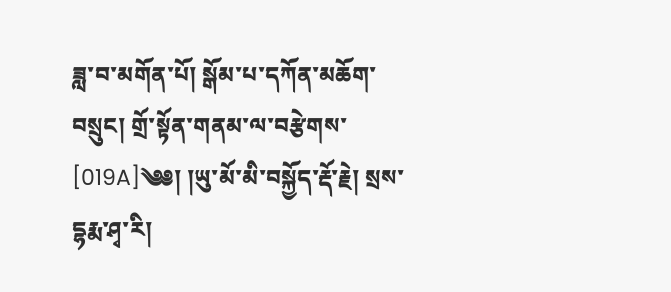ཟླ་བ་མགོན་པོ། སྒོམ་པ་དཀོན་མཆོག་བསྲུང། གྲོ་སྟོན་གནམ་ལ་བརྩེགས་ [019A]༄༅། །ཡུ་མོ་མི་བསྐྱོད་རྡོ་རྗེ། སྲས་དྷརྨ་ཤྭ་རི།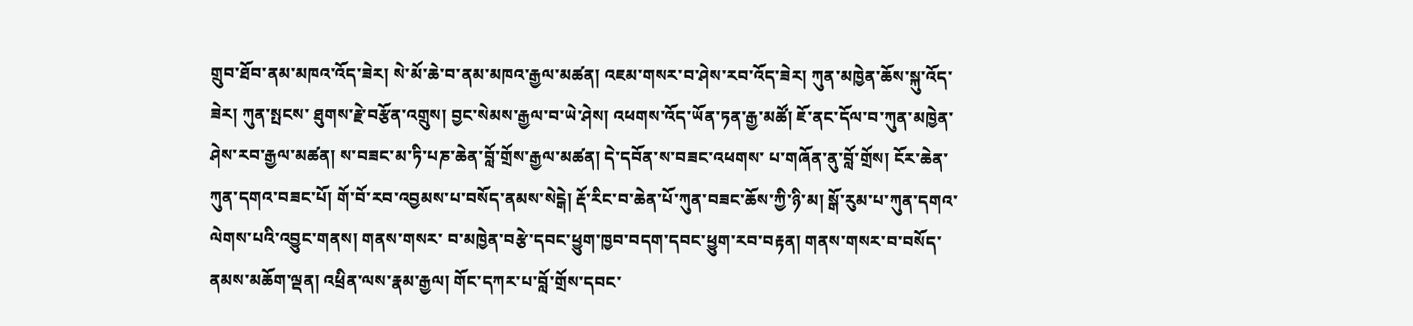གྲུབ་ཐོབ་ནམ་མཁའ་འོད་ཟེར། སེ་མོ་ཆེ་བ་ནམ་མཁའ་རྒྱལ་མཚན། འཇམ་གསར་བ་ཤེས་རབ་འོད་ཟེར། ཀུན་མཁྱེན་ཆོས་སྐུ་འོད་ཟེར། ཀུན་སྤངས་ ཐུགས་རྗེ་བརྩོན་འགྲུས། བྱང་སེམས་རྒྱལ་བ་ཡེ་ཤེས། འཕགས་འོད་ཡོན་ཏན་རྒྱ་མཚོ། ཇོ་ནང་དོལ་བ་ཀུན་མཁྱེན་ཤེས་རབ་རྒྱལ་མཚན། ས་བཟང་མ་ཏི་པཎ་ཆེན་བློ་གྲོས་རྒྱལ་མཚན། དེ་དབོན་ས་བཟང་འཕགས་ པ་གཞོན་ནུ་བློ་གྲོས། ངོར་ཆེན་ཀུན་དགའ་བཟང་པོ། གོ་བོ་རབ་འབྱམས་པ་བསོད་ནམས་སེངྒེ། རྡོ་རིང་བ་ཆེན་པོ་ཀུན་བཟང་ཆོས་ཀྱི་ཉི་མ། སྒོ་རུམ་པ་ཀུན་དགའ་ལེགས་པའི་འབྱུང་གནས། གནས་གསར་ བ་མཁྱེན་བརྩེ་དབང་ཕྱུག་ཁྱབ་བདག་དབང་ཕྱུག་རབ་བརྟན། གནས་གསར་བ་བསོད་ནམས་མཆོག་ལྡན། འཕྲིན་ལས་རྣམ་རྒྱལ། གོང་དཀར་པ་བློ་གྲོས་དབང་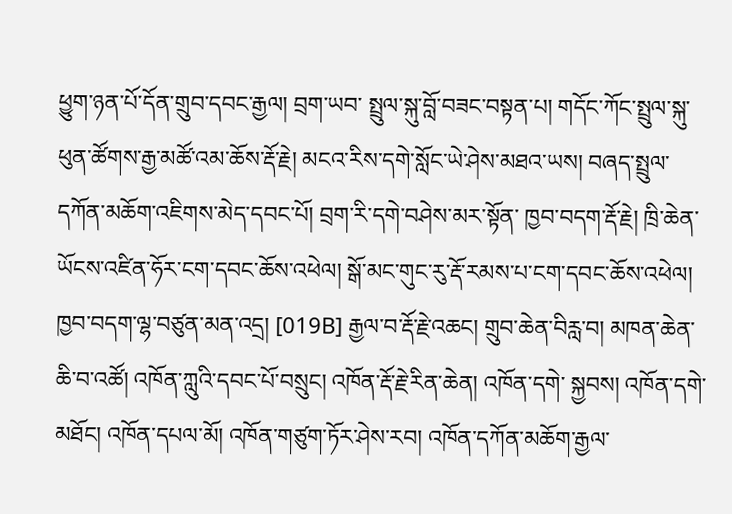ཕྱུག་ཉན་པོ་དོན་གྲུབ་དབང་རྒྱལ། བྲག་ཡབ་ སྤྲུལ་སྐུ་བློ་བཟང་བསྟན་པ། གདོང་ཀོང་སྤྲུལ་སྐུ་ཕུན་ཚོགས་རྒྱ་མཚོ་འམ་ཆོས་རྡོ་རྗེ། མངའ་རིས་དགེ་སློང་ཡེ་ཤེས་མཐའ་ཡས། བཞད་སྤྲུལ་དཀོན་མཆོག་འཇིགས་མེད་དབང་པོ། བྲག་རི་དགེ་བཤེས་མར་སྟོན་ ཁྱབ་བདག་རྡོ་རྗེ། ཁྲི་ཆེན་ཡོངས་འཛིན་ཧོར་ངག་དབང་ཆོས་འཕེལ། སྒོ་མང་གུང་རུ་རྡོ་རམས་པ་ངག་དབང་ཆོས་འཕེལ། ཁྱབ་བདག་ལྷ་བཙུན་མན་འདྲ། [019B] རྒྱལ་བ་རྡོ་རྗེ་འཆང། གྲུབ་ཆེན་བིརླ་བ། མཁན་ཆེན་ཆི་བ་འཚོ། འཁོན་ཀླུའི་དབང་པོ་བསྲུང། འཁོན་རྡོ་རྗེ་རིན་ཆེན། འཁོན་དགེ་ སྐྱབས། འཁོན་དགེ་མཐོང། འཁོན་དཔལ་མོ། འཁོན་གཙུག་ཏོར་ཤེས་རབ། འཁོན་དཀོན་མཆོག་རྒྱལ་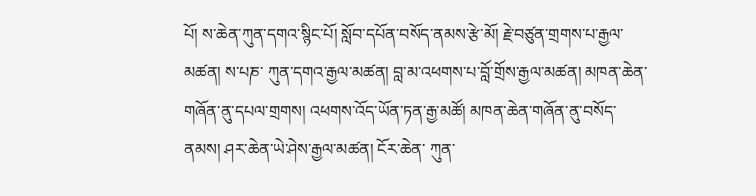པོ། ས་ཆེན་ཀུན་དགའ་སྙིང་པོ། སློབ་དཔོན་བསོད་ནམས་རྩེ་མོ། རྗེ་བཙུན་གྲགས་པ་རྒྱལ་མཚན། ས་པཎ་ ཀུན་དགའ་རྒྱལ་མཚན། བླ་མ་འཕགས་པ་བློ་གྲོས་རྒྱལ་མཚན། མཁན་ཆེན་གཞོན་ནུ་དཔལ་གྲགས། འཕགས་འོད་ཡོན་ཏན་རྒྱ་མཚོ། མཁན་ཆེན་གཞོན་ནུ་བསོད་ནམས། ཤར་ཆེན་ཡེ་ཤེས་རྒྱལ་མཚན། ངོར་ཆེན་ ཀུན་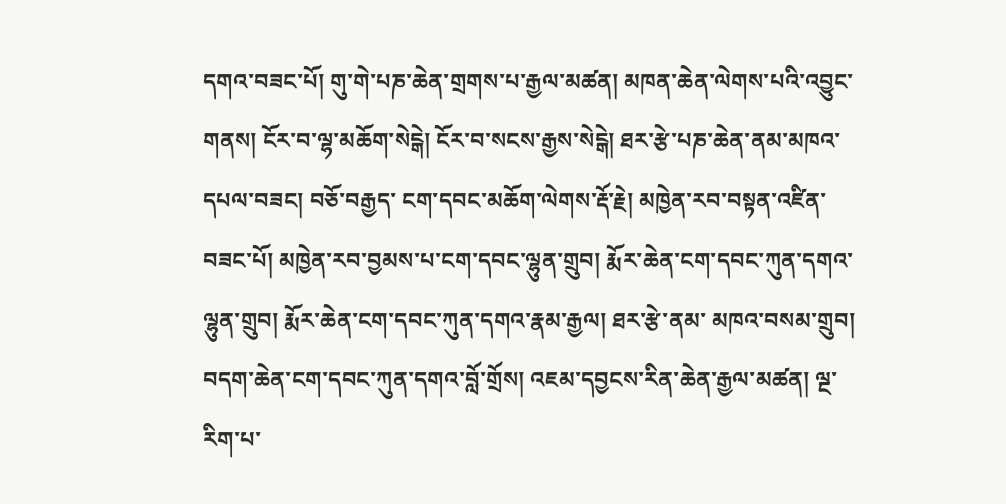དགའ་བཟང་པོ། གུ་གེ་པཎ་ཆེན་གྲགས་པ་རྒྱལ་མཚན། མཁན་ཆེན་ལེགས་པའི་འབྱུང་གནས། ངོར་བ་ལྷ་མཆོག་སེངྒེ། ངོར་བ་སངས་རྒྱས་སེངྒེ། ཐར་རྩེ་པཎ་ཆེན་ནམ་མཁའ་དཔལ་བཟང། བཅོ་བརྒྱད་ ངག་དབང་མཆོག་ལེགས་རྡོ་རྗེ། མཁྱེན་རབ་བསྟན་འཛིན་བཟང་པོ། མཁྱེན་རབ་བྱམས་པ་ངག་དབང་ལྷུན་གྲུབ། རྨོར་ཆེན་ངག་དབང་ཀུན་དགའ་ལྷུན་གྲུབ། རྨོར་ཆེན་ངག་དབང་ཀུན་དགའ་རྣམ་རྒྱལ། ཐར་རྩེ་ནམ་ མཁའ་བསམ་གྲུབ། བདག་ཆེན་ངག་དབང་ཀུན་དགའ་བློ་གྲོས། འཇམ་དབྱངས་རིན་ཆེན་རྒྱལ་མཚན། ལྔ་རིག་པ་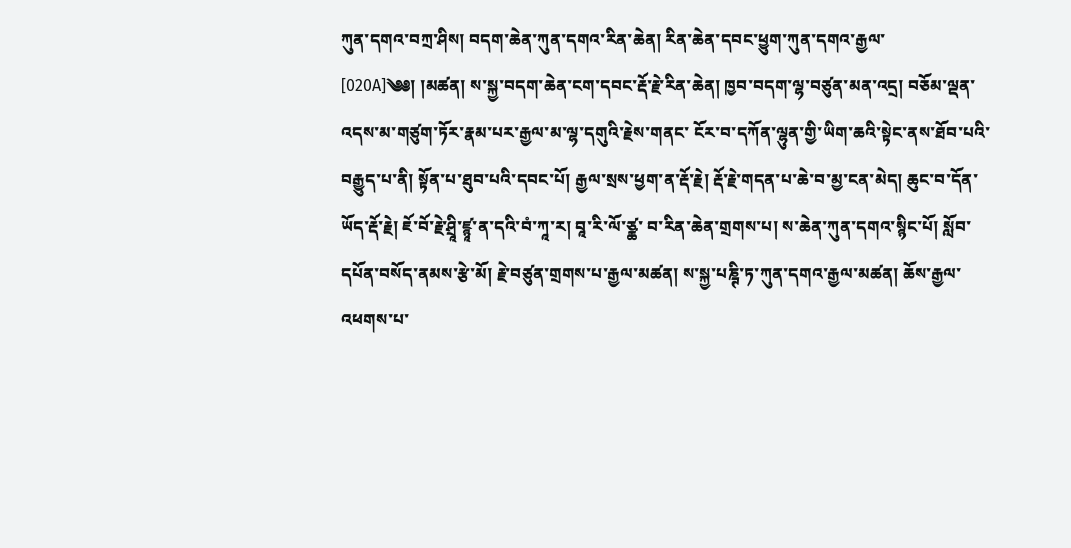ཀུན་དགའ་བཀྲ་ཤིས། བདག་ཆེན་ཀུན་དགའ་རིན་ཆེན། རིན་ཆེན་དབང་ཕྱུག་ཀུན་དགའ་རྒྱལ་ [020A]༄༅། །མཚན། ས་སྐྱ་བདག་ཆེན་ངག་དབང་རྡོ་རྗེ་རིན་ཆེན། ཁྱབ་བདག་ལྷ་བཙུན་མན་འདྲ། བཅོམ་ལྡན་འདས་མ་གཙུག་ཏོར་རྣམ་པར་རྒྱལ་མ་ལྷ་དགུའི་རྗེས་གནང་ ངོར་བ་དཀོན་ལྷུན་གྱི་ཡིག་ཆའི་སྟེང་ནས་ཐོབ་པའི་བརྒྱུད་པ་ནི། སྟོན་པ་ཐུབ་པའི་དབང་པོ། རྒྱལ་སྲས་ཕྱག་ན་རྡོ་རྗེ། རྡོ་རྗེ་གདན་པ་ཆེ་བ་མྱ་ངན་མེད། ཆུང་བ་དོན་ཡོད་རྡོ་རྗེ། ཇོ་བོ་རྗེ་ཤྲཱི་ཛྙཱ་ན་དའི་བཾ་ཀཱ་ར། བཱ་རི་ལོ་ཙྪ་ བ་རིན་ཆེན་གྲགས་པ། ས་ཆེན་ཀུན་དགའ་སྙིང་པོ། སློབ་དཔོན་བསོད་ནམས་རྩེ་མོ། རྗེ་བཙུན་གྲགས་པ་རྒྱལ་མཚན། ས་སྐྱ་པཎྚི་ཏ་ཀུན་དགའ་རྒྱལ་མཚན། ཆོས་རྒྱལ་འཕགས་པ་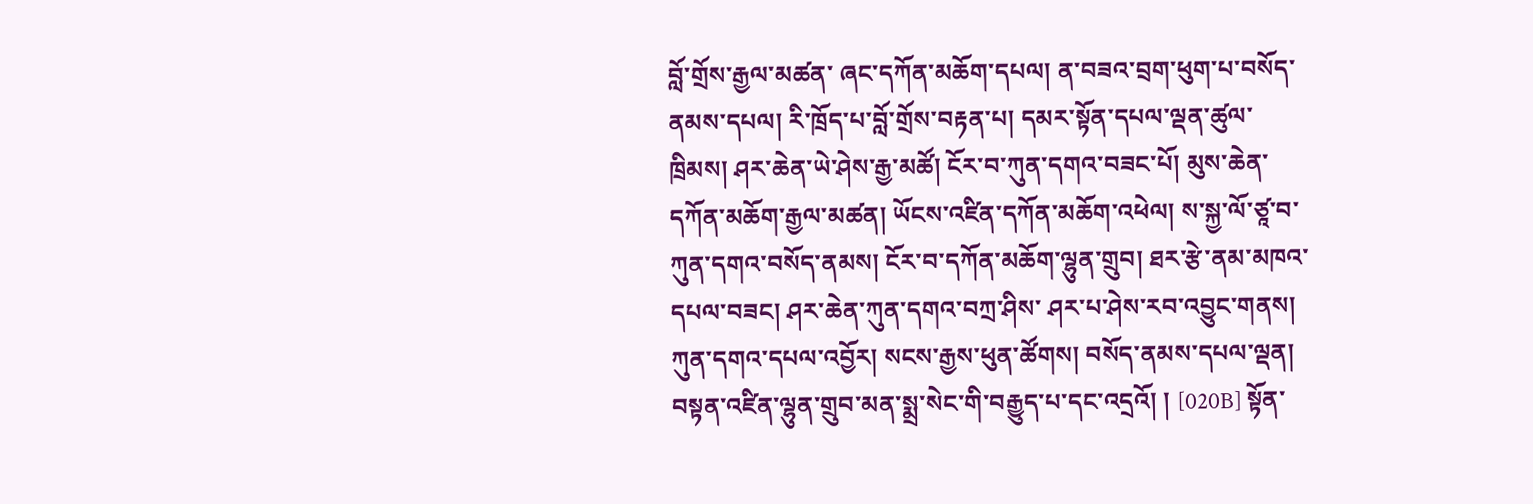བློ་གྲོས་རྒྱལ་མཚན་ ཞང་དཀོན་མཆོག་དཔལ། ན་བཟའ་བྲག་ཕུག་པ་བསོད་ནམས་དཔལ། རི་ཁྲོད་པ་བློ་གྲོས་བརྟན་པ། དམར་སྟོན་དཔལ་ལྡན་ཚུལ་ཁྲིམས། ཤར་ཆེན་ཡེ་ཤེས་རྒྱ་མཚོ། ངོར་བ་ཀུན་དགའ་བཟང་པོ། མུས་ཆེན་ དཀོན་མཆོག་རྒྱལ་མཚན། ཡོངས་འཛིན་དཀོན་མཆོག་འཕེལ། ས་སྐྱ་ལོ་ཙཱ་བ་ཀུན་དགའ་བསོད་ནམས། ངོར་བ་དཀོན་མཆོག་ལྷུན་གྲུབ། ཐར་རྩེ་ནམ་མཁའ་དཔལ་བཟང། ཤར་ཆེན་ཀུན་དགའ་བཀྲ་ཤིས་ ཤར་པ་ཤེས་རབ་འབྱུང་གནས། ཀུན་དགའ་དཔལ་འབྱོར། སངས་རྒྱས་ཕུན་ཚོགས། བསོད་ནམས་དཔལ་ལྡན། བསྟན་འཛིན་ལྷུན་གྲུབ་མན་སྨྲ་སེང་གི་བརྒྱུད་པ་དང་འདྲའོ། ། [020B] སྟོན་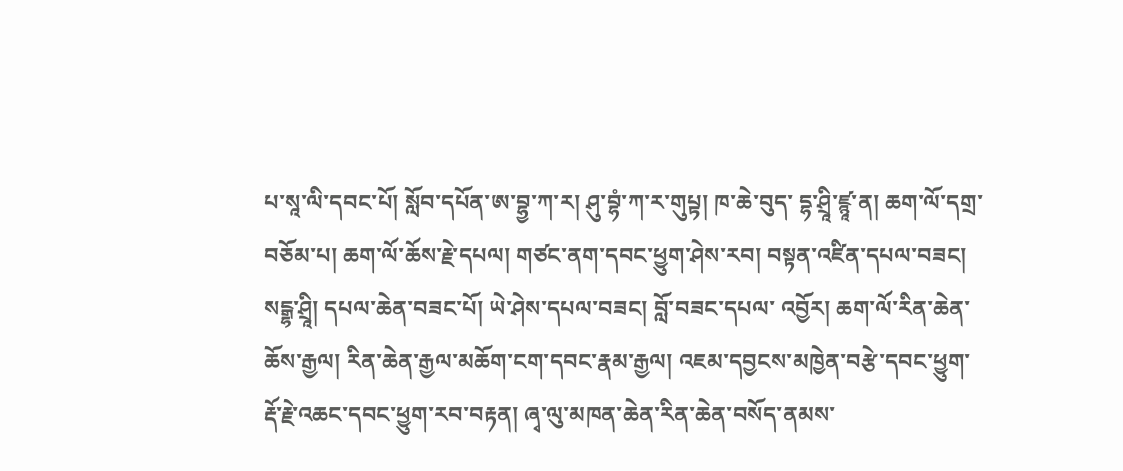པ་སཱ་ལི་དབང་པོ། སློབ་དཔོན་ཨ་བྷྱ་ཀ་ར། ཤུ་བྷཾ་ཀ་ར་གུཔྟ། ཁ་ཆེ་བུད་ དྷ་ཤྲཱི་ཛྙཱ་ན། ཆག་ལོ་དགྲ་བཅོམ་པ། ཆག་ལོ་ཆོས་རྗེ་དཔལ། གཙང་ནག་དབང་ཕྱུག་ཤེས་རབ། བསྟན་འཛིན་དཔལ་བཟང། སངྒྷ་ཤྲཱི། དཔལ་ཆེན་བཟང་པོ། ཡེ་ཤེས་དཔལ་བཟང། བློ་བཟང་དཔལ་ འབྱོར། ཆག་ལོ་རིན་ཆེན་ཆོས་རྒྱལ། རིན་ཆེན་རྒྱལ་མཆོག་ངག་དབང་རྣམ་རྒྱལ། འཇམ་དབྱངས་མཁྱེན་བརྩེ་དབང་ཕྱུག་རྡོ་རྗེ་འཆང་དབང་ཕྱུག་རབ་བརྟན། ཞྭ་ལུ་མཁན་ཆེན་རིན་ཆེན་བསོད་ནམས་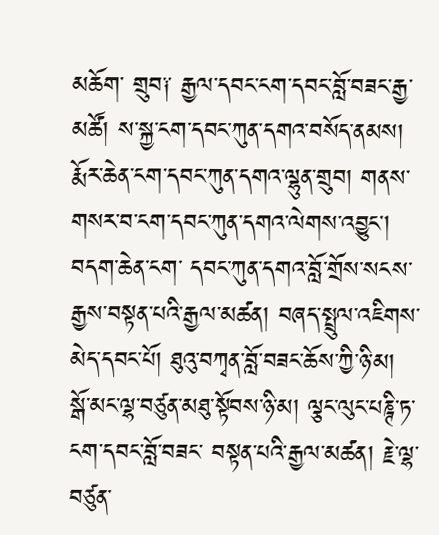མཆོག་ གྲུབ༑ རྒྱལ་དབང་ངག་དབང་བློ་བཟང་རྒྱ་མཚོ། ས་སྐྱ་ངག་དབང་ཀུན་དགའ་བསོད་ནམས། རྨོར་ཆེན་ངག་དབང་ཀུན་དགའ་ལྷུན་གྲུབ། གནས་གསར་བ་ངག་དབང་ཀུན་དགའ་ལེགས་འབྱུང། བདག་ཆེན་ངག་ དབང་ཀུན་དགའ་བློ་གྲོས་སངས་རྒྱས་བསྟན་པའི་རྒྱལ་མཚན། བཞད་སྤྲུལ་འཇིགས་མེད་དབང་པོ། ཐུའུ་བཀྭན་བློ་བཟང་ཆོས་ཀྱི་ཉི་མ། སྒོ་མང་ལྷ་བཙུན་མཐུ་སྟོབས་ཉི་མ། ལྕང་ལུང་པཎྚི་ཏ་ངག་དབང་བློ་བཟང་ བསྟན་པའི་རྒྱལ་མཚན། རྗེ་ལྷ་བཙུན་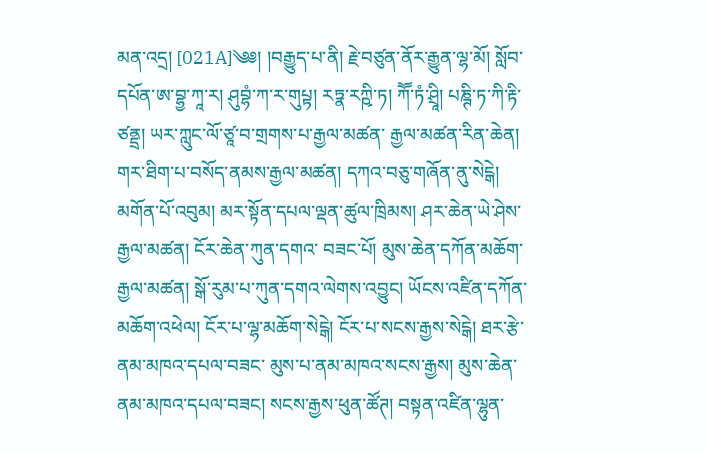མན་འདྲ། [021A]༄༅། །བརྒྱུད་པ་ནི། རྗེ་བཙུན་ནོར་རྒྱུན་ལྷ་མོ། སློབ་དཔོན་ཨ་བྷྱ་ཀཱ་ར། ཤུབྷཾ་ཀ་ར་གུཔྟ། རཏྣ་རཀྵི་ཏ། ཀཽ་ཏཾ་ཤྲཱི། པཎྚི་ཏ་ཀི་རྟི་ཙནྡྲ། ཡར་ཀླུང་ལོ་ཙཱ་བ་གྲགས་པ་རྒྱལ་མཚན་ རྒྱལ་མཚན་རིན་ཆེན། གར་ཐིག་པ་བསོད་ནམས་རྒྱལ་མཚན། དཀའ་བཅུ་གཞོན་ནུ་སེངྒེ། མགོན་པོ་འབུམ། མར་སྟོན་དཔལ་ལྡན་ཚུལ་ཁྲིམས། ཤར་ཆེན་ཡེ་ཤེས་རྒྱལ་མཚན། ངོར་ཆེན་ཀུན་དགའ་ བཟང་པོ། མུས་ཆེན་དཀོན་མཆོག་རྒྱལ་མཚན། སྒོ་རུམ་པ་ཀུན་དགའ་ལེགས་འབྱུང། ཡོངས་འཛིན་དཀོན་མཆོག་འཕེལ། ངོར་པ་ལྷ་མཆོག་སེངྒེ། ངོར་པ་སངས་རྒྱས་སེངྒེ། ཐར་རྩེ་ནམ་མཁའ་དཔལ་བཟང་ མུས་པ་ནམ་མཁའ་སངས་རྒྱས། མུས་ཆེན་ནམ་མཁའ་དཔལ་བཟང། སངས་རྒྱས་ཕུན་ཚོཊ། བསྟན་འཛིན་ལྷུན་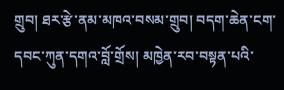གྲུབ། ཐར་རྩེ་ནམ་མཁའ་བསམ་གྲུབ། བདག་ཆེན་ངག་དབང་ཀུན་དགའ་བློ་གྲོས། མཁྱེན་རབ་བསྟན་པའི་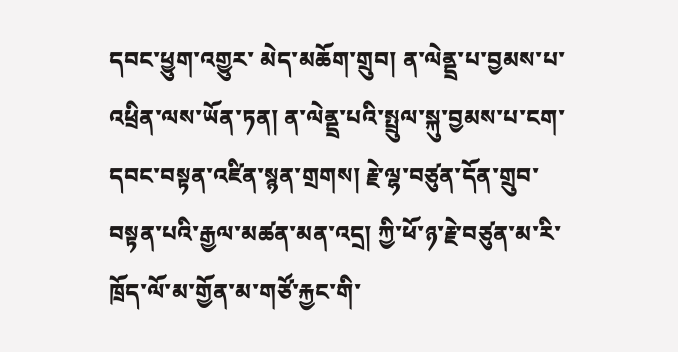དབང་ཕྱུག་འགྱུར་ མེད་མཆོག་གྲུབ། ན་ལེནྡྲ་པ་བྱམས་པ་འཕྲིན་ལས་ཡོན་ཏན། ན་ལེནྡྲ་པའི་སྤྲུལ་སྐུ་བྱམས་པ་ངག་དབང་བསྟན་འཛིན་སྙན་གྲགས། རྗེ་ལྷ་བཙུན་དོན་གྲུབ་བསྟན་པའི་རྒྱལ་མཚན་མན་འདྲ། ཀྱི་ཕོ་ཉ་རྗེ་བཙུན་མ་རི་ཁྲོད་ལོ་མ་གྱོན་མ་གཙོ་རྐྱང་གི་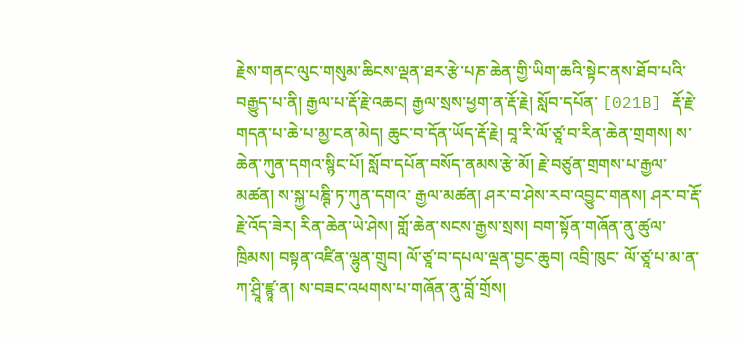རྗེས་གནང་ལུང་གསུམ་ཆིངས་ལྡན་ཐར་རྩེ་པཎ་ཆེན་གྱི་ཡིག་ཆའི་སྟེང་ནས་ཐོབ་པའི་བརྒྱུད་པ་ནི། རྒྱལ་པ་རྡོ་རྗེ་འཆང། རྒྱལ་སྲས་ཕྱག་ན་རྡོ་རྗེ། སློབ་དཔོན་ [021B] རྡོ་རྗེ་གདན་པ་ཆེ་པ་མྱ་ངན་མེད། ཆུང་བ་དོན་ཡོད་རྡོ་རྗེ། བཱ་རི་ལོ་ཙཱ་བ་རིན་ཆེན་གྲགས། ས་ཆེན་ཀུན་དགའ་སྙིང་པོ། སློབ་དཔོན་བསོད་ནམས་རྩེ་མོ། རྗེ་བཙུན་གྲགས་པ་རྒྱལ་མཚན། ས་སྐྱ་པཎྚི་ཏ་ཀུན་དགའ་ རྒྱལ་མཚན། ཤར་བ་ཤེས་རབ་འབྱུང་གནས། ཤར་བ་རྡོ་རྗེ་འོད་ཟེར། རིན་ཆེན་ཡེ་ཤེས། གློ་ཆེན་སངས་རྒྱས་སྲས། བག་སྟོན་གཞོན་ནུ་ཚུལ་ཁྲིམས། བསྟན་འཛིན་ལྷུན་གྲུབ། ལོ་ཙཱ་བ་དཔལ་ལྡན་བྱང་ཆུབ། འབྲི་ཁུང་ ལོ་ཙཱ་པ་མ་ན་ཀ་ཤྲཱི་ཛྙཱ་ན། ས་བཟང་འཕགས་པ་གཞོན་ནུ་བློ་གྲོས།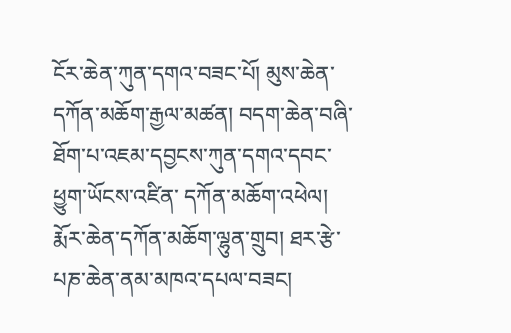ངོར་ཆེན་ཀུན་དགའ་བཟང་པོ། མུས་ཆེན་དཀོན་མཆོག་རྒྱལ་མཚན། བདག་ཆེན་བཞི་ཐོག་པ་འཇམ་དབྱངས་ཀུན་དགའ་དབང་ཕྱུག་ཡོངས་འཛིན་ དཀོན་མཆོག་འཕེལ། རྨོར་ཆེན་དཀོན་མཆོག་ལྷུན་གྲུབ། ཐར་རྩེ་པཎ་ཆེན་ནམ་མཁའ་དཔལ་བཟང།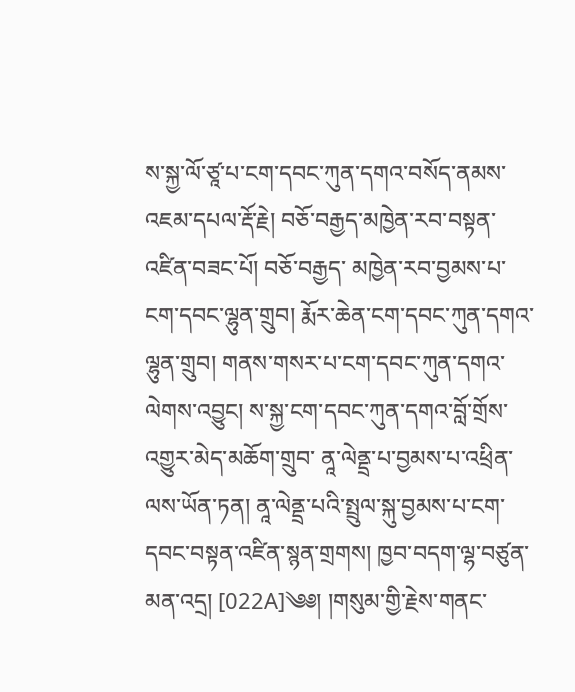ས་སྐྱ་ལོ་ཙཱ་པ་ངག་དབང་ཀུན་དགའ་བསོད་ནམས་འཇམ་དཔལ་རྡོ་རྗེ། བཅོ་བརྒྱད་མཁྱེན་རབ་བསྟན་འཛིན་བཟང་པོ། བཅོ་བརྒྱད་ མཁྱེན་རབ་བྱམས་པ་ངག་དབང་ལྷུན་གྲུབ། རྨོར་ཆེན་ངག་དབང་ཀུན་དགའ་ལྷུན་གྲུབ། གནས་གསར་པ་ངག་དབང་ཀུན་དགའ་ལེགས་འབྱུང། ས་སྐྱ་ངག་དབང་ཀུན་དགའ་བློ་གྲོས་འགྱུར་མེད་མཆོག་གྲུབ་ ནཱ་ལེནྡྲ་པ་བྱམས་པ་འཕྲིན་ལས་ཡོན་ཏན། ནཱ་ལེནྡྲ་པའི་སྤྲུལ་སྐུ་བྱམས་པ་ངག་དབང་བསྟན་འཛིན་སྙན་གྲགས། ཁྱབ་བདག་ལྷ་བཙུན་མན་འདྲ། [022A]༄༅། །གསུམ་གྱི་རྗེས་གནང་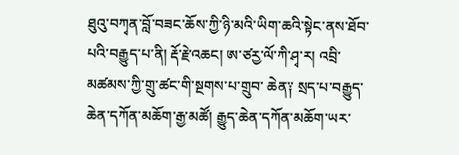ཐུའུ་བཀྭན་བློ་བཟང་ཆོས་ཀྱི་ཉི་མའི་ཡིག་ཆའི་སྟེང་ནས་ཐོབ་པའི་བརྒྱུད་པ་ནི། རྡོ་རྗེ་འཆང། ཨ་ཙརྱ་ལོ་ཀི་ཤྭ་ར། འབྲི་མཚམས་ཀྱི་གྲུ་ཚང་གི་སྔགས་པ་གྲུབ་ ཆེན༑ སྲད་པ་བརྒྱུད་ཆེན་དཀོན་མཆོག་རྒྱ་མཚོ། རྒྱུད་ཆེན་དཀོན་མཆོག་ཡར་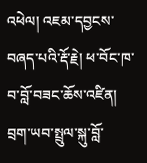འཕེལ། འཇམ་དབྱངས་བཞད་པའི་རྡོ་རྗེ། ཕ་བོང་ཁ་བ་བློ་བཟང་ཆོས་འཛིན། བྲག་ཡབ་སྤྲུལ་སྐུ་བློ་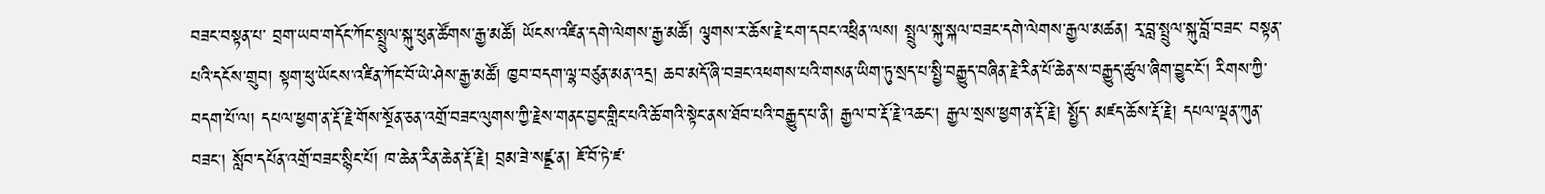བཟང་བསྟན་པ་ བྲག་ཡབ་གདོང་ཀོང་སྤྲུལ་སྐུ་ཕུན་ཚོགས་རྒྱ་མཚོ། ཡོངས་འཛིན་དགེ་ལེགས་རྒྱ་མཚོ། ལྕགས་ར་ཆོས་རྗེ་ངག་དབང་འཕྲིན་ལས། སྤྲུལ་སྐུ་སྐལ་བཟང་དགེ་ལེགས་རྒྱལ་མཚན། རྭ་བླ་སྤྲུལ་སྐུ་བློ་བཟང་ བསྟན་པའི་དངོས་གྲུབ། སྟག་ཕུ་ཡོངས་འཛིན་ཀོང་བོ་ཡེ་ཤེས་རྒྱ་མཚོ། ཁྱབ་བདག་ལྷ་བཙུན་མན་འདྲ། ཆབ་མདོ་ཞི་བཟང་འཕགས་པའི་གསན་ཡིག་ཏུ་སྲད་པ་སྤྱི་བརྒྱུད་བཞིན་རྗེ་རིན་པོ་ཆེན་ས་བརྒྱུད་ཚུལ་ཞིག་བྱུང་ངོ། རིགས་ཀྱི་བདག་པོ་ལ། དཔལ་ཕྱག་ན་རྡོ་རྗེ་གོས་སྔོན་ཅན་འགྲོ་བཟང་ལུགས་ཀྱི་རྗེས་གནང་བྱང་གླིང་པའི་ཆོ་གའི་སྟེང་ནས་ཐོབ་པའི་བརྒྱུད་པ་ནི། རྒྱལ་བ་རྡོ་རྗེ་འཆང། རྒྱལ་སྲས་ཕྱག་ན་རྡོ་རྗེ། སྤྱོད་ མཛད་ཆོས་རྡོ་རྗེ། དཔལ་ལྡན་ཀུན་བཟང། སློབ་དཔོན་འགྲོ་བཟང་སྙིང་པོ། ཁ་ཆེན་རིན་ཆེན་རྡོ་རྗེ། བྲམ་ཟེ་སཛྫ་ན། ཇོ་བོ་ཏེ་ཛ་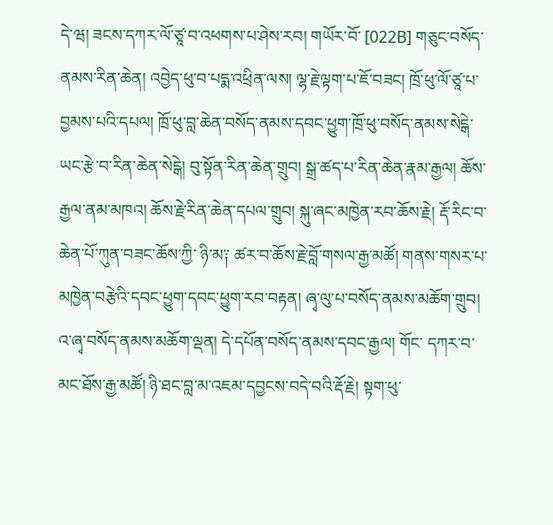དེ་ཝ། ཟངས་དཀར་ལོ་ཙཱ་བ་འཕགས་པ་ཤེས་རབ། གཡོར་བོ་ [022B] གཅུང་བསོད་ནམས་རིན་ཆེན། འབྱེད་ཕུ་བ་པདྨ་འཕྲིན་ལས། ལྷ་རྗེ་ལྟག་པ་ཇོ་བཟང། ཁྲོ་ཕུ་ལོ་ཙཱ་པ་བྱམས་པའི་དཔལ། ཁྲོ་ཕུ་བླ་ཆེན་བསོད་ནམས་དབང་ཕྱུག་ཁྲོ་ཕུ་བསོད་ནམས་སེངྒེ་ ཡང་རྩེ་བ་རིན་ཆེན་སེངྒེ། བུ་སྟོན་རིན་ཆེན་གྲུབ། སྒྲ་ཚད་པ་རིན་ཆེན་རྣམ་རྒྱལ། ཆོས་རྒྱལ་ནམ་མཁའ། ཆོས་རྗེ་རིན་ཆེན་དཔལ་གྲུབ། སྐུ་ཞང་མཁྱེན་རབ་ཆོས་རྗེ། རྡོ་རིང་བ་ཆེན་པོ་ཀུན་བཟང་ཆོས་ཀྱི་ ཉི་མ༑ ཚར་བ་ཆོས་རྗེ་བློ་གསལ་རྒྱ་མཚོ། གནས་གསར་པ་མཁྱེན་བརྩེའི་དབང་ཕྱུག་དབང་ཕྱུག་རབ་བརྟན། ཞྭ་ལུ་པ་བསོད་ནམས་མཆོག་གྲུབ། འ་ཞྭ་བསོད་ནམས་མཆོག་ལྡན། དེ་དཔོན་བསོད་ནམས་དབང་རྒྱལ། གོང་ དཀར་བ་མང་ཐོས་རྒྱ་མཚོ། ཉི་ཐང་བླ་མ་འཇམ་དབྱངས་བདེ་བའི་རྡོ་རྗེ། སྟག་ཕུ་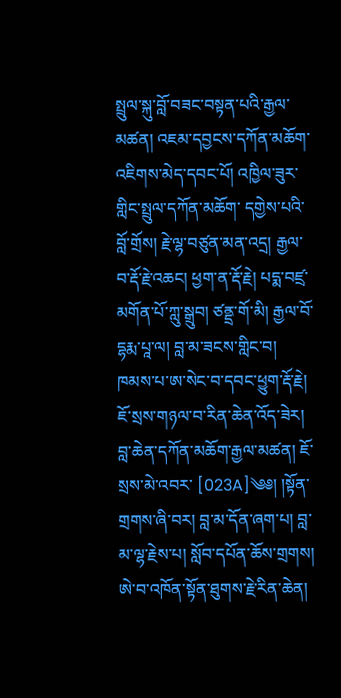སྤྲུལ་སྐུ་བློ་བཟང་བསྟན་པའི་རྒྱལ་མཚན། འཇམ་དབྱངས་དཀོན་མཆོག་འཇིགས་མེད་དབང་པོ། འཁྱིལ་ཟུར་གླིང་སྤྲུལ་དཀོན་མཆོག་ དགྱེས་པའི་བློ་གྲོས། རྗེ་ལྷ་བཙུན་མན་འདྲ། རྒྱལ་བ་རྡོ་རྗེ་འཆང། ཕྱག་ན་རྡོ་རྗེ། པདྨ་བཛྲ་ མགོན་པོ་ཀླུ་སྒྲུབ། ཙནྡྲ་གོ་མི། རྒྱལ་བོ་དྷརྨ་པཱ་ལ། བླ་མ་ཟངས་གླིང་བ། ཁམས་པ་ཨ་སེང་བ་དབང་ཕྱུག་རྡོ་རྗེ། ཇོ་སྲས་གཉལ་བ་རིན་ཆེན་འོད་ཟེར། བླ་ཆེན་དཀོན་མཆོག་རྒྱལ་མཚན། ཇོ་སྲས་མེ་འབར་ [023A]༄༅། །སྟོན་གྲགས་ཞི་བར། བླ་མ་དོན་ཞག་པ། བླ་མ་ལྷ་རྗེས་པ། སློབ་དཔོན་ཆོས་གྲགས། ཨེ་བ་འཁོན་སྟོན་ཐུགས་རྗེ་རིན་ཆེན།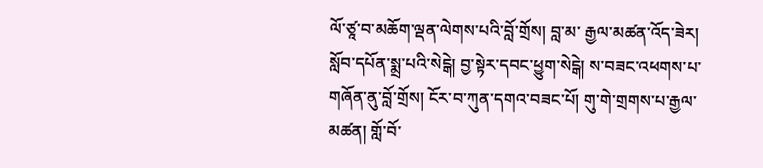ལོ་ཙཱ་བ་མཆོག་ལྡན་ལེགས་པའི་བློ་གྲོས། བླ་མ་ རྒྱལ་མཚན་འོད་ཟེར། སློབ་དཔོན་སྨྲ་པའི་སེངྒེ། བྱ་སྟེར་དབང་ཕྱུག་སེངྒེ། ས་བཟང་འཕགས་པ་གཞོན་ནུ་བློ་གྲོས། ངོར་བ་ཀུན་དགའ་བཟང་པོ། གུ་གེ་གྲགས་པ་རྒྱལ་མཚན། གློ་བོ་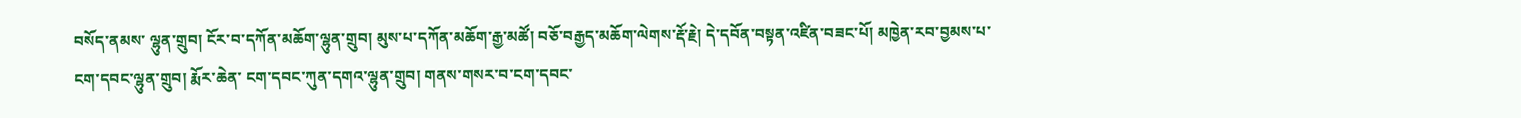བསོད་ནམས་ ལྷུན་གྲུབ། ངོར་བ་དཀོན་མཆོག་ལྷུན་གྲུབ། མུས་པ་དཀོན་མཆོག་རྒྱ་མཚོ། བཅོ་བརྒྱད་མཆོག་ལེགས་རྡོ་རྗེ། དེ་དབོན་བསྟན་འཛིན་བཟང་པོ། མཁྱེན་རབ་བྱམས་པ་ངག་དབང་ལྷུན་གྲུབ། རྨོར་ཆེན་ ངག་དབང་ཀུན་དགའ་ལྷུན་གྲུབ། གནས་གསར་བ་ངག་དབང་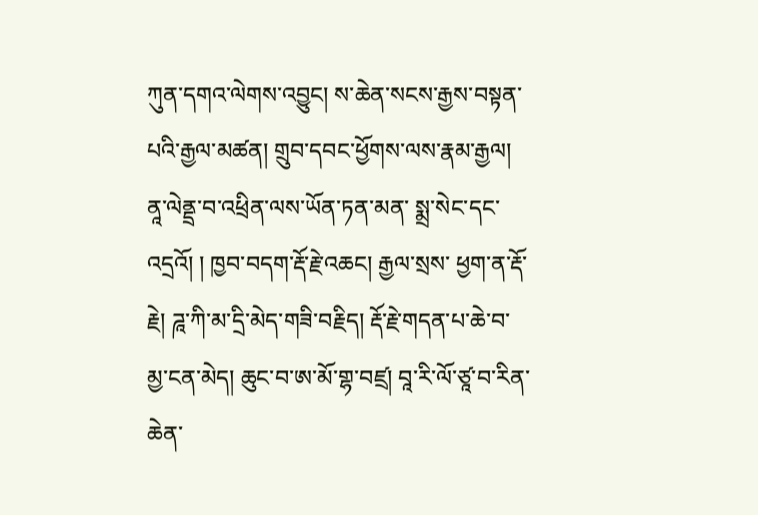ཀུན་དགའ་ལེགས་འབྱུང། ས་ཆེན་སངས་རྒྱས་བསྟན་པའི་རྒྱལ་མཚན། གྲུབ་དབང་ཕྱོགས་ལས་རྣམ་རྒྱལ། ནཱ་ལེནྡྲ་བ་འཕྲིན་ལས་ཡོན་ཏན་མན་ སྨྲ་སེང་དང་འདྲའོ། ། ཁྱབ་བདག་རྡོ་རྗེ་འཆང། རྒྱལ་སྲས་ ཕྱག་ན་རྡོ་རྗེ། ཌཱ་ཀི་མ་དྲི་མེད་གཟི་བརྗིད། རྡོ་རྗེ་གདན་པ་ཆེ་བ་མྱ་ངན་མེད། ཆུང་བ་ཨ་མོ་གྷ་བཛྲ། བཱ་རི་ལོ་ཙཱ་བ་རིན་ཆེན་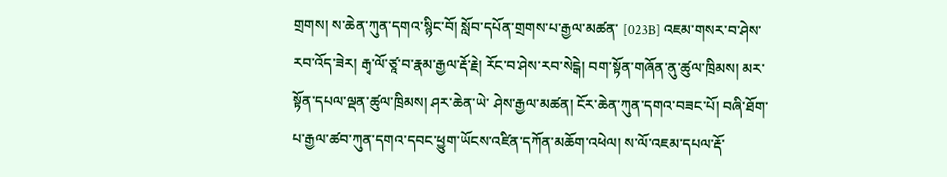གྲགས། ས་ཆེན་ཀུན་དགའ་སྙིང་བོ། སློབ་དཔོན་གྲགས་པ་རྒྱལ་མཚན་ [023B] འཇམ་གསར་བ་ཤེས་རབ་འོད་ཟེར། རྒྭ་ལོ་ཙཱ་བ་རྣམ་རྒྱལ་རྡོ་རྗེ། རོང་བ་ཤེས་རབ་སེངྒེ། བག་སྟོན་གཞོན་ནུ་ཚུལ་ཁྲིམས། མར་སྟོན་དཔལ་ལྡན་ཚུལ་ཁྲིམས། ཤར་ཆེན་ཡེ་ ཤེས་རྒྱལ་མཚན། ངོར་ཆེན་ཀུན་དགའ་བཟང་པོ། བཞི་ཐོག་པ་རྒྱལ་ཚབ་ཀུན་དགའ་དབང་ཕྱུག་ཡོངས་འཛིན་དཀོན་མཆོག་འཕེལ། ས་ལོ་འཇམ་དཔལ་རྡོ་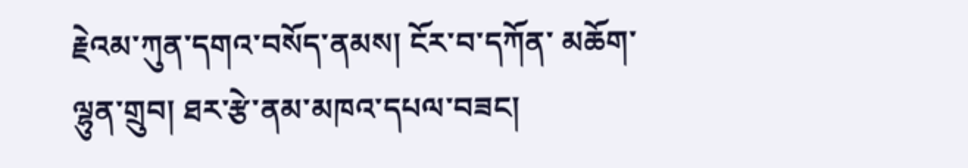རྗེའམ་ཀུན་དགའ་བསོད་ནམས། ངོར་བ་དཀོན་ མཆོག་ལྷུན་གྲུབ། ཐར་རྩེ་ནམ་མཁའ་དཔལ་བཟང།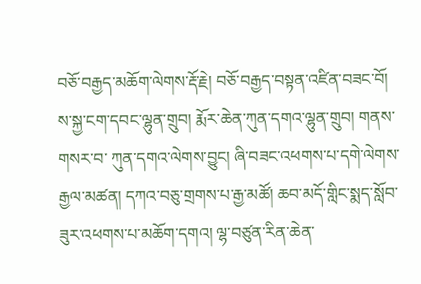བཅོ་བརྒྱད་མཆོག་ལེགས་རྡོ་རྗེ། བཅོ་བརྒྱད་བསྟན་འཛིན་བཟང་བོ། ས་སྐྱ་ངག་དབང་ལྷུན་གྲུབ། རྨོར་ཆེན་ཀུན་དགའ་ལྷུན་གྲུབ། གནས་གསར་བ་ ཀུན་དགའ་ལེགས་བྱུང། ཞི་བཟང་འཕགས་པ་དགེ་ལེགས་རྒྱལ་མཚན། དཀའ་བཅུ་གྲགས་པ་རྒྱ་མཚོ། ཆབ་མདོ་གླིང་སྨད་སློབ་ཟུར་འཕགས་པ་མཆོག་དགའ། ལྷ་བཙུན་རིན་ཆེན་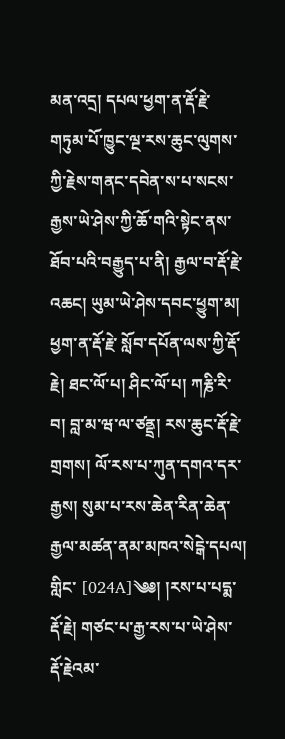མན་འདྲ། དཔལ་ཕྱག་ན་རྡོ་རྗེ་གཏུམ་པོ་ཁྱུང་ལྔ་རས་ཆུང་ལུགས་ཀྱི་རྗེས་གནང་དབེན་ས་པ་སངས་རྒྱས་ཡེ་ཤེས་ཀྱི་ཆོ་གའི་སྟེང་ནས་ཐོབ་པའི་བརྒྱུད་པ་ནི། རྒྱལ་བ་རྡོ་རྗེ་འཆང། ཡུམ་ཡེ་ཤེས་དབང་ཕྱུག་མ། ཕྱག་ན་རྡོ་རྗེ་ སློབ་དཔོན་ལས་ཀྱི་རྡོ་རྗེ། ཐང་ལོ་པ། ཤིང་ལོ་པ། ཀརྞི་རི་བ། བླ་མ་ཝ་ལ་ཙནྡྲ། རས་ཆུང་རྡོ་རྗེ་གྲགས། ལོ་རས་པ་ཀུན་དགའ་དར་རྒྱས། སུམ་པ་རས་ཆེན་རིན་ཆེན་རྒྱལ་མཚན་ནམ་མཁའ་སེངྒེ་དཔལ། གླིང་ [024A]༄༅། །རས་པ་པདྨ་རྡོ་རྗེ། གཙང་པ་རྒྱ་རས་པ་ཡེ་ཤེས་རྡོ་རྗེའམ་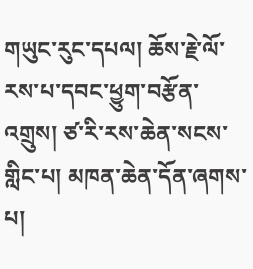གཡུང་རུང་དཔལ། ཆོས་རྗེ་ལོ་རས་པ་དབང་ཕྱུག་བརྩོན་འགྲུས། ཙ་རི་རས་ཆེན་སངས་གླིང་པ། མཁན་ཆེན་དོན་ཞགས་པ།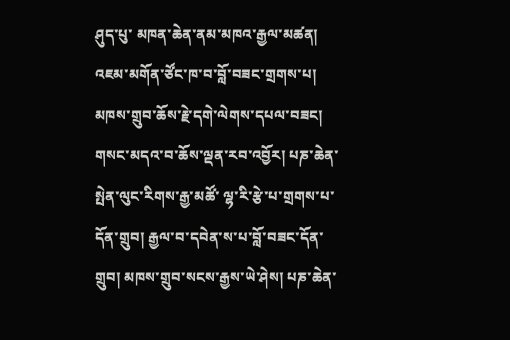ཤུད་པུ་ མཁན་ཆེན་ནམ་མཁའ་རྒྱལ་མཚན། འཇམ་མགོན་ཙོང་ཁ་བ་བློ་བཟང་གྲགས་པ། མཁས་གྲུབ་ཆོས་རྗེ་དགེ་ལེགས་དཔལ་བཟང། གསང་མདའ་བ་ཆོས་ལྡན་རབ་འབྱོར། པཎ་ཆེན་སྤེན་ལུང་རིགས་རྒྱ་མཚོ་ ལྷ་རི་རྩེ་པ་གྲགས་པ་དོན་གྲུབ། རྒྱལ་བ་དབེན་ས་པ་བློ་བཟང་དོན་གྲུབ། མཁས་གྲུབ་སངས་རྒྱས་ཡེ་ཤེས། པཎ་ཆེན་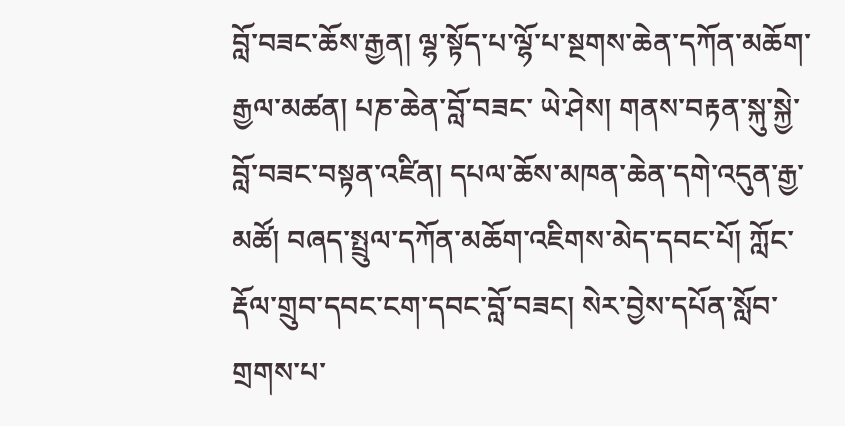བློ་བཟང་ཆོས་རྒྱན། ལྷ་སྟོད་པ་ལྷོ་པ་སྔགས་ཆེན་དཀོན་མཆོག་རྒྱལ་མཚན། པཎ་ཆེན་བློ་བཟང་ ཡེ་ཤེས། གནས་བརྟན་སྐུ་སྐྱེ་བློ་བཟང་བསྟན་འཛིན། དཔལ་ཆོས་མཁན་ཆེན་དགེ་འདུན་རྒྱ་མཚོ། བཞད་སྤྲུལ་དཀོན་མཆོག་འཇིགས་མེད་དབང་པོ། ཀློང་རྡོལ་གྲུབ་དབང་ངག་དབང་བློ་བཟང། སེར་བྱེས་དཔོན་སློབ་ གྲགས་པ་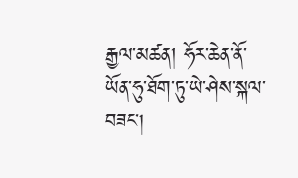རྒྱལ་མཚན། ཧོར་ཆེན་ནོ་ཡོན་ཧུ་ཐོག་ཏུ་ཡེ་ཤེས་སྐལ་བཟང།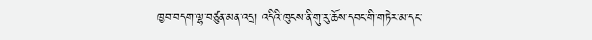ཁྱབ་བདག་ལྷ་བཙུན་མན་འདྲ། འདིའི་ཁུངས་ནི་གུ་རུ་ཆོས་དབང་གི་གཏེར་མ་དང་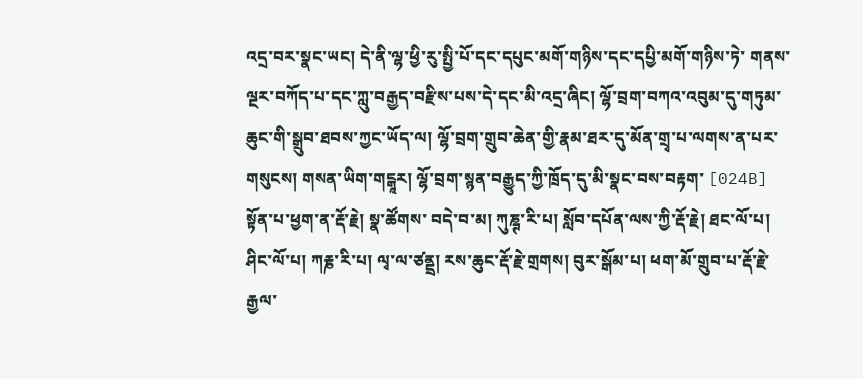འདྲ་བར་སྣང་ཡང། དེ་ནི་ལྷ་ཕྱི་རུ་སྤྱི་པོ་དང་དཔུང་མགོ་གཉིས་དང་དཔྱི་མགོ་གཉིས་ཏེ་ གནས་ལྔར་བཀོད་པ་དང་ཀླུ་བརྒྱད་བརྫིས་པས་དེ་དང་མི་འདྲ་ཞིང། ལྷོ་བྲག་བཀའ་འབུམ་དུ་གཏུམ་ཆུང་གི་སྒྲུབ་ཐབས་ཀྱང་ཡོད་ལ། ལྷོ་བྲག་གྲུབ་ཆེན་གྱི་རྣམ་ཐར་དུ་མོན་གྲྭ་པ་ལགས་ན་པར་གསུངས། གསན་ཡིག་གངྒཱར། ལྷོ་བྲག་སྙན་བརྒྱུད་ཀྱི་ཁྲོད་དུ་མི་སྣང་བས་བརྟག་ [024B] སྟོན་པ་ཕྱག་ན་རྡོ་རྗེ། སྣ་ཚོགས་ བདེ་བ་མ། ཀུཎྚ་རི་པ། སློབ་དཔོན་ལས་ཀྱི་རྡོ་རྗེ། ཐང་ལོ་པ། ཤིང་ལོ་པ། ཀརྞ་རི་པ། ལྭ་ལ་ཙནྡྲ། རས་ཆུང་རྡོ་རྗེ་གྲགས། བུར་སྒོམ་པ། ཕག་མོ་གྲུབ་པ་རྡོ་རྗེ་རྒྱལ་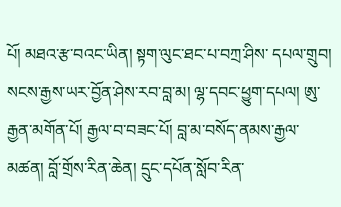པོ། མཐའ་རྩ་བའང་ཡིན། སྟག་ལུང་ཐང་པ་བཀྲ་ཤིས་ དཔལ་གྲུབ། སངས་རྒྱས་ཡར་བྱོན་ཤེས་རབ་བླ་མ། ལྷ་དབང་ཕྱུག་དཔལ། ཨུ་རྒྱན་མགོན་པོ། རྒྱལ་བ་བཟང་པོ། བླ་མ་བསོད་ནམས་རྒྱལ་མཚན། བློ་གྲོས་རིན་ཆེན། དྲུང་དཔོན་སློབ་རིན་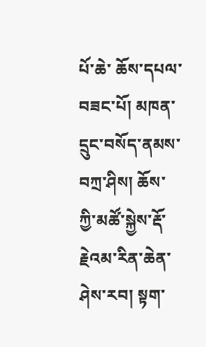པོ་ཆེ་ ཆོས་དཔལ་བཟང་པོ། མཁན་དྲུང་བསོད་ནམས་བཀྲ་ཤིས། ཆོས་ཀྱི་མཚོ་སྐྱེས་རྡོ་རྗེའམ་རིན་ཆེན་ཤེས་རབ། སྟག་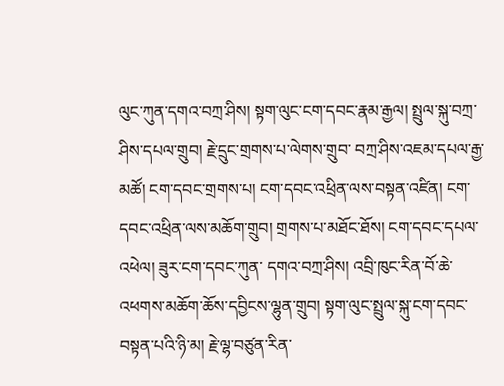ལུང་ཀུན་དགའ་བཀྲ་ཤིས། སྟག་ལུང་ངག་དབང་རྣམ་རྒྱལ། སྤྲུལ་སྐུ་བཀྲ་ཤིས་དཔལ་གྲུབ། རྗེ་དྲུང་གྲགས་པ་ལེགས་གྲུབ་ བཀྲ་ཤིས་འཇམ་དཔལ་རྒྱ་མཚོ། ངག་དབང་གྲགས་པ། ངག་དབང་འཕྲིན་ལས་བསྟན་འཛིན། ངག་དབང་འཕྲིན་ལས་མཆོག་གྲུབ། གྲགས་པ་མཐོང་ཐོས། ངག་དབང་དཔལ་འཕེལ། ཟུར་ངག་དབང་ཀུན་ དགའ་བཀྲ་ཤིས། འབྲི་ཁུང་རིན་བོ་ཆེ་འཕགས་མཆོག་ཆོས་དབྱིངས་ལྷུན་གྲུབ། སྟག་ལུང་སྤྲུལ་སྐུ་ངག་དབང་བསྟན་པའི་ཉི་མ། རྗེ་ལྷ་བཙུན་རིན་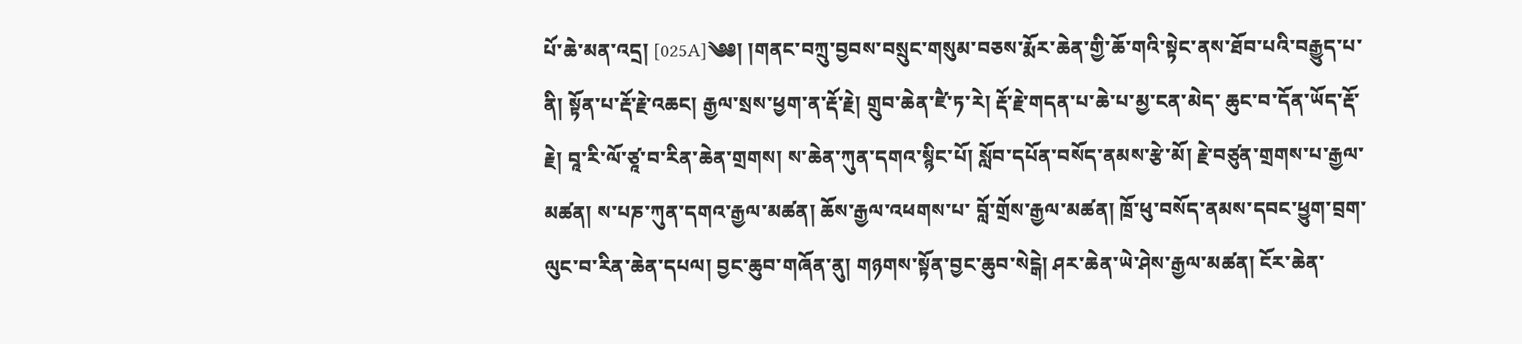པོ་ཆེ་མན་འདྲ། [025A]༄༅། །གནང་བཀྲུ་བྱབས་བསྲུང་གསུམ་བཅས་རྨོར་ཆེན་གྱི་ཆོ་གའི་སྟེང་ནས་ཐོབ་པའི་བརྒྱུད་པ་ནི། སྟོན་པ་རྡོ་རྗེ་འཆང། རྒྱལ་སྲས་ཕྱག་ན་རྡོ་རྗེ། གྲུབ་ཆེན་ཛཻ་ཏ་རེ། རྡོ་རྗེ་གདན་པ་ཆེ་པ་མྱ་ངན་མེད་ ཆུང་བ་དོན་ཡོད་རྡོ་རྗེ། བཱ་རི་ལོ་ཙཱ་བ་རིན་ཆེན་གྲགས། ས་ཆེན་ཀུན་དགའ་སྙིང་པོ། སློབ་དཔོན་བསོད་ནམས་རྩེ་མོ། རྗེ་བཙུན་གྲགས་པ་རྒྱལ་མཚན། ས་པཎ་ཀུན་དགའ་རྒྱལ་མཚན། ཆོས་རྒྱལ་འཕགས་པ་ བློ་གྲོས་རྒྱལ་མཚན། ཁྲོ་ཕུ་བསོད་ནམས་དབང་ཕྱུག་བྲག་ལུང་བ་རིན་ཆེན་དཔལ། བྱང་ཆུབ་གཞོན་ནུ། གཉགས་སྟོན་བྱང་ཆུབ་སེངྒེ། ཤར་ཆེན་ཡེ་ཤེས་རྒྱལ་མཚན། ངོར་ཆེན་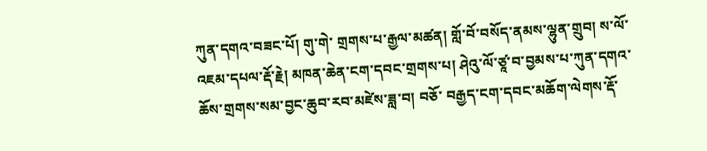ཀུན་དགའ་བཟང་པོ། གུ་གེ་ གྲགས་པ་རྒྱལ་མཚན། གློ་བོ་བསོད་ནམས་ལྷུན་གྲུབ། ས་ལོ་འཇམ་དཔལ་རྡོ་རྗེ། མཁན་ཆེན་ངག་དབང་གྲགས་པ། ཤེའུ་ལོ་ཙཱ་བ་བྱམས་པ་ཀུན་དགའ་ཆོས་གྲགས་སམ་བྱང་ཆུབ་རབ་མཛེས་ཟླ་བ། བཅོ་ བརྒྱད་ངག་དབང་མཆོག་ལེགས་རྡོ་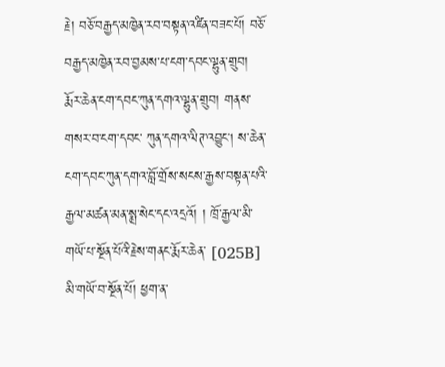རྗེ། བཅོ་བརྒྱད་མཁྱེན་རབ་བསྟན་འཛིན་བཟང་པོ། བཅོ་བརྒྱད་མཁྱེན་རབ་བྱམས་པ་ངག་དབང་ལྷུན་གྲུབ། རྨོར་ཆེན་ངག་དབང་ཀུན་དགའ་ལྷུན་གྲུབ། གནས་གསར་བ་ངག་དབང་ ཀུན་དགའ་ལིཊ་འབྱུང། ས་ཆེན་ངག་དབང་ཀུན་དགའ་བློ་གྲོས་སངས་རྒྱས་བསྟན་པའི་རྒྱལ་མཚན་མན་སྨྲ་སེང་དང་འདྲའོ། ། ཁྲོ་རྒྱལ་མི་གཡོ་པ་སྔོན་པོའི་རྗེས་གནང་རྨོར་ཆེན་ [025B] མི་གཡོ་བ་སྔོན་པོ། ཕྱག་ན་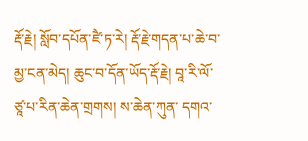རྡོ་རྗེ། སློབ་དཔོན་ཛཻ་ཏ་རེ། རྡོ་རྗེ་གདན་པ་ཆེ་བ་མྱ་ངན་མེད། ཆུང་བ་དོན་ཡོད་རྡོ་རྗེ། བཱ་རི་ལོ་ཙཱ་པ་རིན་ཆེན་གྲགས། ས་ཆེན་ཀུན་ དགའ་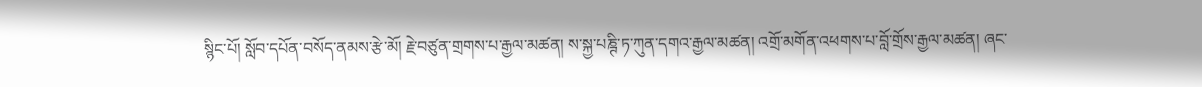སྙིང་པོ། སློབ་དཔོན་བསོད་ནམས་རྩེ་མོ། རྗེ་བཙུན་གྲགས་པ་རྒྱལ་མཚན། ས་སྐྱ་པཎྚི་ཏ་ཀུན་དགའ་རྒྱལ་མཚན། འགྲོ་མགོན་འཕགས་པ་བློ་གྲོས་རྒྱལ་མཚན། ཞང་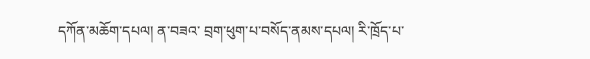དཀོན་མཆོག་དཔལ། ན་བཟའ་ བྲག་ཕུག་པ་བསོད་ནམས་དཔལ། རི་ཁྲོད་པ་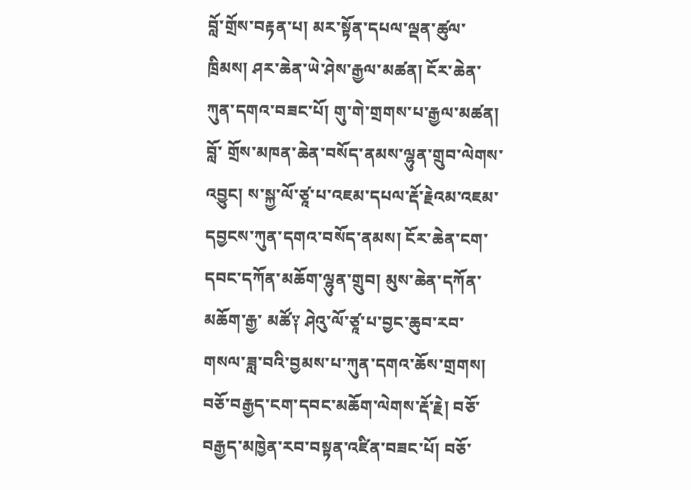བློ་གྲོས་བརྟན་པ། མར་སྟོན་དཔལ་ལྡན་ཚུལ་ཁྲིམས། ཤར་ཆེན་ཡེ་ཤེས་རྒྱལ་མཚན། ངོར་ཆེན་ཀུན་དགའ་བཟང་པོ། གུ་གེ་གྲགས་པ་རྒྱལ་མཚན། བློ་ གྲོས་མཁན་ཆེན་བསོད་ནམས་ལྷུན་གྲུབ་ལེགས་འབྱུང། ས་སྐྱ་ལོ་ཙཱ་པ་འཇམ་དཔལ་རྡོ་རྗེའམ་འཇམ་དབྱངས་ཀུན་དགའ་བསོད་ནམས། ངོར་ཆེན་ངག་དབང་དཀོན་མཆོག་ལྷུན་གྲུབ། མུས་ཆེན་དཀོན་མཆོག་རྒྱ་ མཚོ༑ ཤེའུ་ལོ་ཙཱ་པ་བྱང་ཆུབ་རབ་གསལ་ཟླ་བའི་བྱམས་པ་ཀུན་དགའ་ཆོས་གྲགས། བཅོ་བརྒྱད་ངག་དབང་མཆོག་ལེགས་རྡོ་རྗེ། བཅོ་བརྒྱད་མཁྱེན་རབ་བསྟན་འཛིན་བཟང་པོ། བཅོ་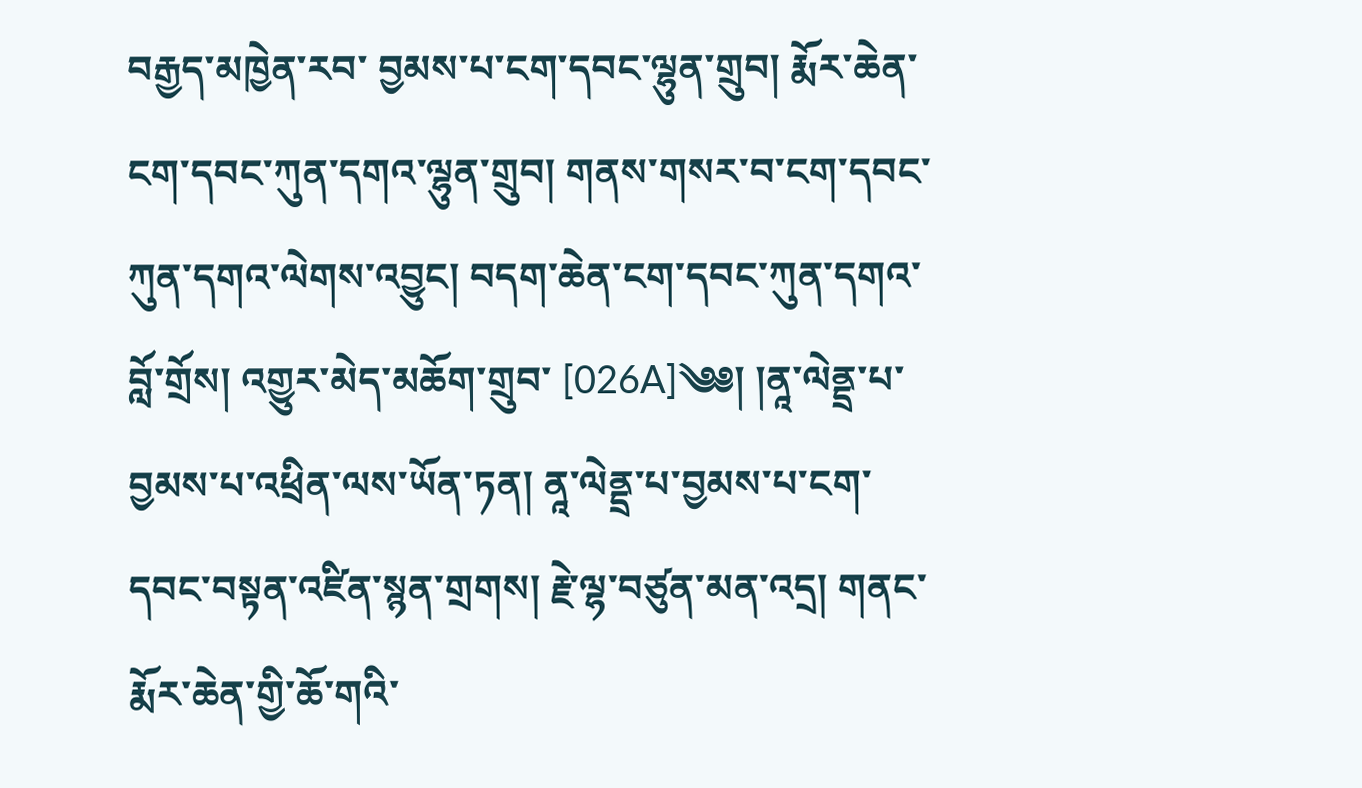བརྒྱད་མཁྱེན་རབ་ བྱམས་པ་ངག་དབང་ལྷུན་གྲུབ། རྨོར་ཆེན་ངག་དབང་ཀུན་དགའ་ལྷུན་གྲུབ། གནས་གསར་བ་ངག་དབང་ཀུན་དགའ་ལེགས་འབྱུང། བདག་ཆེན་ངག་དབང་ཀུན་དགའ་བློ་གྲོས། འགྱུར་མེད་མཆོག་གྲུབ་ [026A]༄༅། །ནཱ་ལེནྡྲ་པ་བྱམས་པ་འཕྲིན་ལས་ཡོན་ཏན། ནཱ་ལེནྡྲ་པ་བྱམས་པ་ངག་དབང་བསྟན་འཛིན་སྙན་གྲགས། རྗེ་ལྷ་བཙུན་མན་འདྲ། གནང་རྨོར་ཆེན་གྱི་ཆོ་གའི་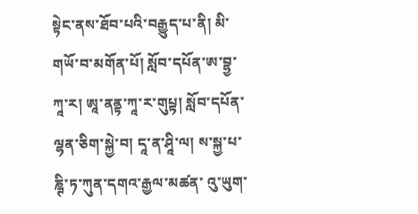སྟེང་ནས་ཐོབ་པའི་བརྒྱུད་པ་ནི། མི་གཡོ་བ་མགོན་པོ། སློབ་དཔོན་ཨ་བྷྱ་ཀཱ་ར། ཨཱ་ནནྟ་ཀཱ་ར་གུཔྟ། སློབ་དཔོན་ལྷན་ཅིག་སྐྱེ་བ། དཱ་ན་ཤཱི་ལ། ས་སྐྱ་པ་ཎྚི་ཏ་ཀུན་དགའ་རྒྱལ་མཚན་ འུ་ཡུག་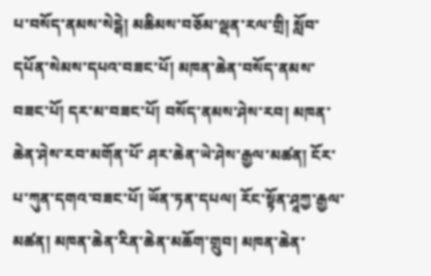པ་བསོད་ནམས་སེངྒེ། མཆིམས་བཅོམ་ལྡན་རལ་གྲི། སློབ་དཔོན་སེམས་དཔའ་བཟང་པོ། མཁན་ཆེན་བསོད་ནམས་བཟང་པོ། དར་མ་བཟང་པོ། བསོད་ནམས་ཤེས་རབ། མཁན་ཆེན་ཤེས་རབ་མགོན་པོ་ ཤར་ཆེན་ཡེ་ཤེས་རྒྱལ་མཚན། ངོར་པ་ཀུན་དགའ་བཟང་པོ། ཡོན་ཏན་དཔལ། རོང་སྟོན་ཤཱཀྱ་རྒྱལ་མཚན། མཁན་ཆེན་རིན་ཆེན་མཆོག་གྲུབ། མཁན་ཆེན་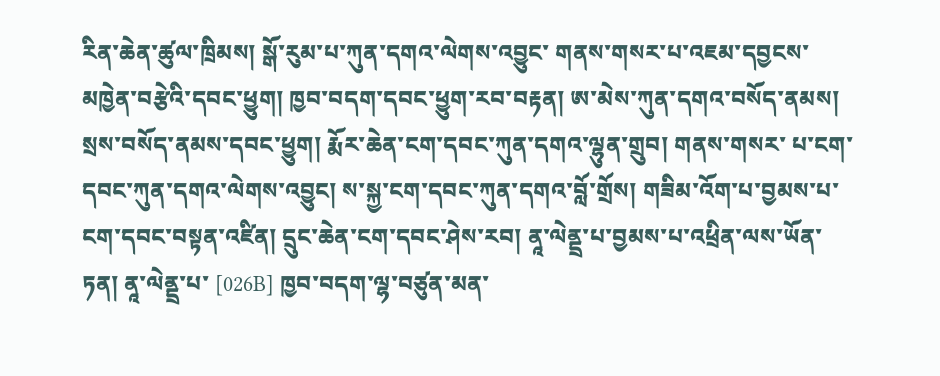རིན་ཆེན་ཚུལ་ཁྲིམས། སྒོ་རུམ་པ་ཀུན་དགའ་ལེགས་འབྱུང་ གནས་གསར་པ་འཇམ་དབྱངས་མཁྱེན་བརྩེའི་དབང་ཕྱུག། ཁྱབ་བདག་དབང་ཕྱུག་རབ་བརྟན། ཨ་མེས་ཀུན་དགའ་བསོད་ནམས། སྲས་བསོད་ནམས་དབང་ཕྱུག། རྨོར་ཆེན་ངག་དབང་ཀུན་དགའ་ལྷུན་གྲུབ། གནས་གསར་ པ་ངག་དབང་ཀུན་དགའ་ལེགས་འབྱུང། ས་སྐྱ་ངག་དབང་ཀུན་དགའ་བློ་གྲོས། གཟིམ་འོག་པ་བྱམས་པ་ངག་དབང་བསྟན་འཛིན། དྲུང་ཆེན་ངག་དབང་ཤེས་རབ། ནཱ་ལེནྡྲ་པ་བྱམས་པ་འཕྲིན་ལས་ཡོན་ཏན། ནཱ་ལེནྡྲ་པ་ [026B] ཁྱབ་བདག་ལྷ་བཙུན་མན་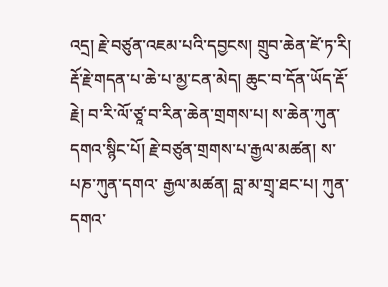འདྲ། རྗེ་བཙུན་འཇམ་པའི་དབྱངས། གྲུབ་ཆེན་ཛེ་ཏ་རི། རྡོ་རྗེ་གདན་པ་ཆེ་པ་མྱ་ངན་མེད། ཆུང་བ་དོན་ཡོད་རྡོ་རྗེ། བ་རི་ལོ་ཙཱ་བ་རིན་ཆེན་གྲགས་པ། ས་ཆེན་ཀུན་དགའ་སྙིང་པོ། རྗེ་བཙུན་གྲགས་པ་རྒྱལ་མཚན། ས་པཎ་ཀུན་དགའ་ རྒྱལ་མཚན། བླ་མ་གྲྭ་ཐང་པ། ཀུན་དགའ་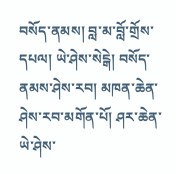བསོད་ནམས། བླ་མ་བློ་གྲོས་དཔལ། ཡེ་ཤེས་སེངྒེ། བསོད་ནམས་ཤེས་རབ། མཁན་ཆེན་ཤེས་རབ་མགོན་པོ། ཤར་ཆེན་ཡེ་ཤེས་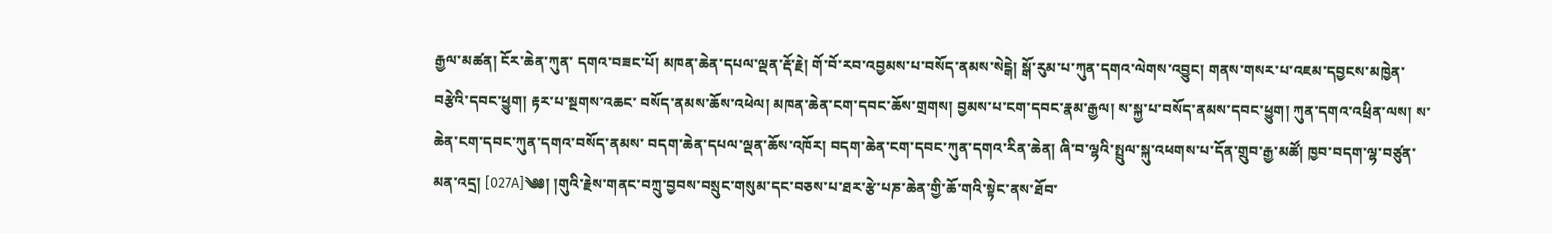རྒྱལ་མཚན། ངོར་ཆེན་ཀུན་ དགའ་བཟང་པོ། མཁན་ཆེན་དཔལ་ལྡན་རྡོ་རྗེ། གོ་བོ་རབ་འབྱམས་པ་བསོད་ནམས་སེངྒེ། སྒོ་རུམ་པ་ཀུན་དགའ་ལེགས་འབྱུང། གནས་གསར་པ་འཇམ་དབྱངས་མཁྱེན་བརྩེའི་དབང་ཕྱུག། རྟར་པ་སྔགས་འཆང་ བསོད་ནམས་ཆོས་འཕེལ། མཁན་ཆེན་ངག་དབང་ཆོས་གྲགས། བྱམས་པ་ངག་དབང་རྣམ་རྒྱལ། ས་སྐྱ་པ་བསོད་ནམས་དབང་ཕྱུག། ཀུན་དགའ་འཕྲིན་ལས། ས་ཆེན་ངག་དབང་ཀུན་དགའ་བསོད་ནམས་ བདག་ཆེན་དཔལ་ལྡན་ཆོས་འཁོར། བདག་ཆེན་ངག་དབང་ཀུན་དགའ་རིན་ཆེན། ཞི་བ་ལྷའི་སྤྲུལ་སྐུ་འཕགས་པ་དོན་གྲུབ་རྒྱ་མཚོ། ཁྱབ་བདག་ལྷ་བཙུན་མན་འདྲ། [027A]༄༅། །གུའི་རྗེས་གནང་བཀྲུ་བྱབས་བསྲུང་གསུམ་དང་བཅས་པ་ཐར་རྩེ་པཎ་ཆེན་གྱི་ཆོ་གའི་སྟེང་ནས་ཐོབ་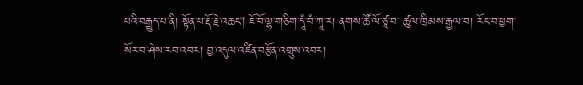པའི་བརྒྱུད་པ་ནི། སྟོན་པ་རྡོ་རྗེ་འཆང། ཇོ་བོ་ལྷ་གཅིག་དཱཾ་བཾ་ཀཱ་ར། ནགས་ཚོ་ལོ་ཙཱ་བ་ ཚུལ་ཁྲིམས་རྒྱལ་བ། རོང་བ་ཕྱག་སོར་བ་ཤེས་རབ་འབར། བྱ་འདུལ་འཛིན་བརྩོན་འགྲུས་འབར།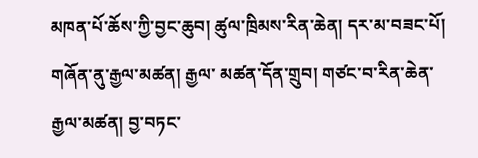མཁན་པོ་ཆོས་ཀྱི་བྱང་ཆུབ། ཚུལ་ཁྲིམས་རིན་ཆེན། དར་མ་བཟང་པོ། གཞོན་ནུ་རྒྱལ་མཚན། རྒྱལ་ མཚན་དོན་གྲུབ། གཙང་བ་རིན་ཆེན་རྒྱལ་མཚན། བྱ་བཏང་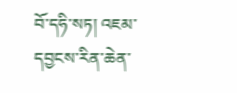བོ་དཧི་སཏ། འཇམ་དབྱངས་རིན་ཆེན་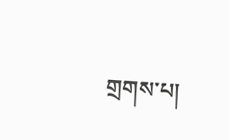གྲགས་པ།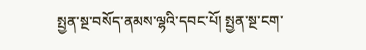སྤྱན་སྔ་བསོད་ནམས་ལྷའི་དབང་པོ། སྤྱན་སྔ་ངག་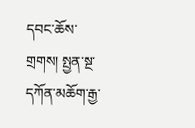དབང་ཆོས་གྲགས། སྤྱན་སྔ་དཀོན་མཆོག་རྒྱ་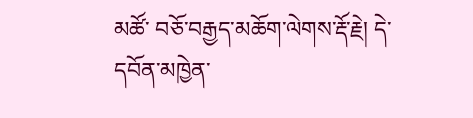མཚོ་ བཅོ་བརྒྱད་མཆོག་ལེགས་རྡོ་རྗེ། དེ་དབོན་མཁྱེན་